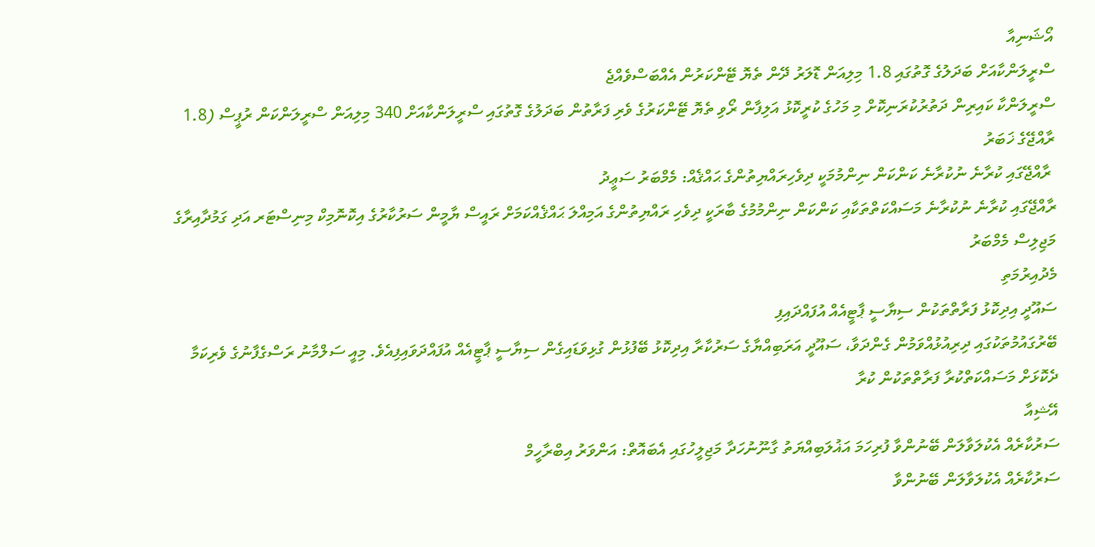އޯޝަނިއާ
ސްރީލަންކާއަށް ބަދަލުގެ ގޮތުގައި 1.8 މިލިއަން ޑޮލަރު ދޭން ތެޔޮ ޓޭންކަރުން އެއްބަސްވެއްޖެ
ސްރީލަންކާ ކައިރިން ދަތުރުކުރަނިކޮށް މި މަހުގެ ކުރީކޮޅު އަލިފާން ރޯވި ތެޔޮ ޓޭންކަރުގެ ވެރި ފަރާތުން ބަދަލުގެ ގޮތުގައި ސްރީލަންކާއަށް 340 މިލިއަން ސްރީލަންކަން ރުޕީސް (1.8
ރާއްޖޭގެ ޚަބަރު
 ރާއްޖޭގައި ކުރާނެ ނުކުރާނެ ކަންކަން ނިންމުމަކީ ދިވެހިރައްޔިތުންގެ ޙައްޤެއް: މެމްބަރު ސަޢީދު
ރާއްޖޭގައި ކުރާނެ ނުކުރާނެ މަސައްކަތްތަކާއި ކަންކަން ނިންމުމުގެ ބާރަކީ ދިވެހި ރައްޔިތުންގެ އަމިއްލަ ޙައްޤެއްކަމަށް ރައީސް ޔާމީން ސަރުކާރުގެ އިކޮނޮމިކް މިނިސްޓަރ އަދި ގަމުދާއިރާގެ މަޖިލިސް މެމްބަރު
މެދުއިރުމަތި
ސައޫދީ އިދިކޮޅު ފަރާތްތަކުން ސިޔާސީ ޕާޓީއެއް އުފައްދައިފި
ބޭރުގައުމުތަކުގައި ދިރިއުޅުއްވަމުން ގެންދަވާ، ސައޫދީ އަރަބިއްޔާގެ ސަރުކާރާ އިދިކޮޅު ބޭފުޅުން ގުޅިވަޑައިގެން ސިޔާސީ ޕާޓީއެއް އުފައްދަވައިފިއެވެ. މިއީ ސަލްމާނު ރަސްގެފާނުގެ ވެރިކަމާ ދެކޮޅަށް މަސައްކަތްކުރާ ފަރާތްތަކުން ކުރާ
އޭޝިއާ
ސަރުކާރެއް އެކުލަވާލަން ބޭނުންވާ ފުރިހަމަ އަޣުލަބިއްޔަތު ގާނޫނުހަދާ މަޖިލީހުގައި އެބައޮތް: އަންވަރު އިބްރާހީމް
ސަރުކާރެއް އެކުލަވާލަން ބޭނުންވާ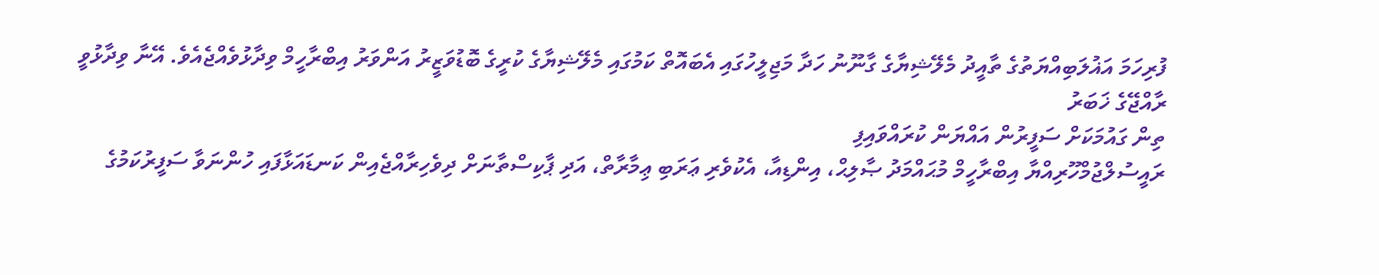ފުރިހަމަ އަޣުލަބިއްޔަތުގެ ތާއީދު މެލޭޝިޔާގެ ގާނޫނު ހަދާ މަޖިލީހުގައި އެބައޮތް ކަމުގައި މެލޭޝިޔާގެ ކުރީގެ ބޮޑުވަޒީރު އަންވަރު އިބްރާހީމް ވިދާޅުވެއްޖެއެވެ. އޭނާ ވިދާޅުވީ
ރާއްޖޭގެ ޚަބަރު
ތިން ގައުމަކަށް ސަފީރުން އައްޔަން ކުރައްވައިފި
ރައީސުލްޖުމްހޫރިއްޔާ އިބްރާހީމް މުޙައްމަދު ޞާލިޙް، އިންޑިއާ، އެކުވެރި ޢަރަބި ޢިމާރާތް، އަދި ޕާކިސްތާނަށް ދިވެހިރާއްޖެއިން ކަނޑައަޅާފައި ހުންނަވާ ސަފީރުކަމުގެ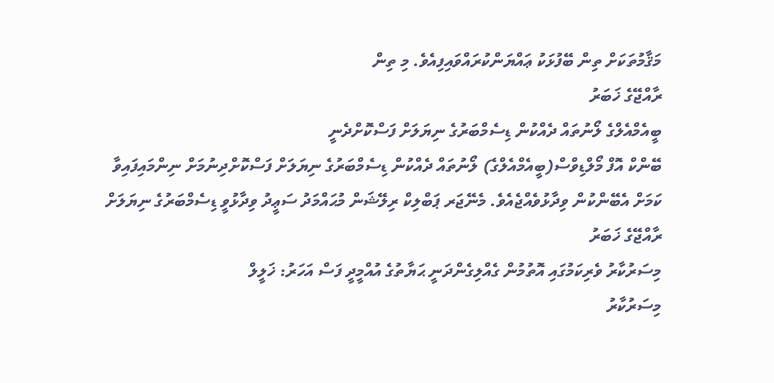މަޤާމުތަކަށް ތިން ބޭފުޅަކު ޢައްޔަންކުރައްވައިފިއެވެ. މި ތިން
ރާއްޖޭގެ ޚަބަރު
ބީއެމްއެލްގެ ލޯނުތައް ދެއްކުން ޑިސެމްބަރުގެ ނިޔަލަށް ފަސްކޮށްދެނީ
ބޭންކް އޮފް މޯލްޑިވްސް(ބީއެމްއެލްގެ) ލޯނުތައް ދެއްކުން ޑިސެމްބަރުގެ ނިޔަލަށް ފަސްކޮށްދިނުމަށް ނިންމައިފައިވާ ކަމަށް އެބޭންކުން ވިދާޅުވެއްޖެއެވެ. މެނޭޖަރ ޕަބްލިކް ރިލޭޝަން މުޙައްމަދު ސަޢީދު ވިދާޅުވީ ޑިސެމްބަރުގެ ނިޔަލަށް
ރާއްޖޭގެ ޚަބަރު
މިސަރުކާރު ވެރިކަމުގައި އޮތުމުން ގެއްލިގެންދަނީ ޙަޔާތުގެ އުއްމީދީ ފަސް އަހަރު: ޚަލީލް
މިސަރުކާރު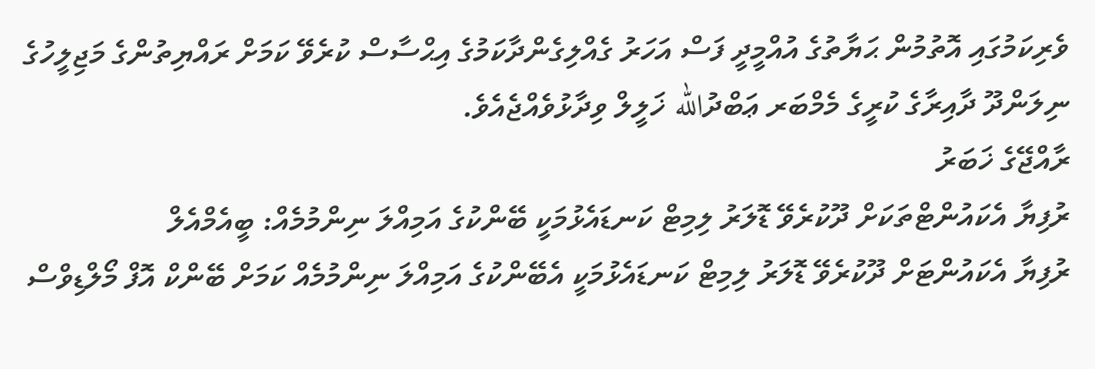ވެރިކަމުގައި އޮތުމުން ޙަޔާތުގެ އުއްމީދީ ފަސް އަހަރު ގެއްލިގެންދާކަމުގެ އިޙްސާސް ކުރެވޭ ކަމަށް ރައްޔިތުންގެ މަޖިލީހުގެ ނިލަންދޫ ދާއިރާގެ ކުރީގެ މެމްބަރ ޢަބްދުالله ޚަލީލް ވިދާޅުވެއްޖެއެވެ.
ރާއްޖޭގެ ޚަބަރު
ރުފިޔާ އެކައުންޓްތަކަށް ދޫކުރެވޭ ޑޮލަރު ލިމިޓް ކަނޑައެޅުމަކީ ބޭންކުގެ އަމިއްލަ ނިންމުމެއް: ބީއެމްއެލް
ރުފިޔާ އެކައުންޓަށް ދޫކުރެވޭ ޑޮލަރު ލިމިޓް ކަނޑައެޅުމަކީ އެބޭންކުގެ އަމިއްލަ ނިންމުމެއް ކަމަށް ބޭންކް އޮފް މޯލްޑިވްސް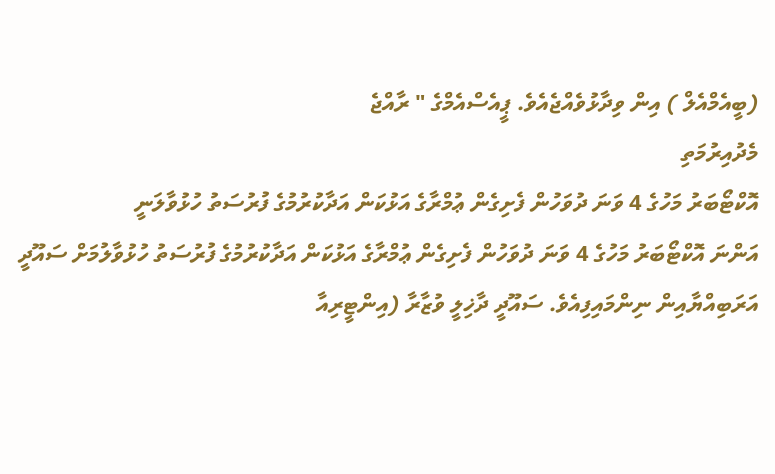(ބީއެމްއެލް ) އިން ވިދާޅުވެއްޖެއެވެ. ޕީއެސްއެމްގެ " ރާއްޖެ
މެދުއިރުމަތި
އޮކްޓޯބަރު މަހުގެ 4 ވަނަ ދުވަހުން ފެށިގެން ޢުމްރާގެ އަޅުކަން އަދާކުރުމުގެ ފުރުސަތު ހުޅުވާލަނީ
އަންނަ އޮކްޓޯބަރު މަހުގެ 4 ވަނަ ދުވަހުން ފެށިގެން ޢުމްރާގެ އަޅުކަން އަދާކުރުމުގެ ފުރުސަތު ހުޅުވާލުމަށް ސައޫދީ އަރަބިއްޔާއިން ނިންމައިފިއެވެ. ސައޫދީ ދާޚިލީ ވުޒާރާ (އިންޓީރިއާ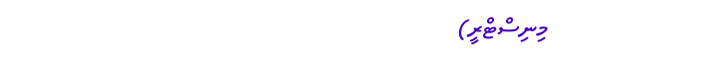މިނިސްޓްރީ)